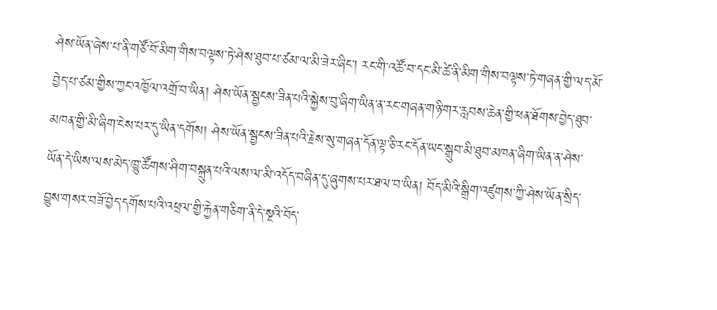ཤེས་ཡོན་ཞེས་པ་ནི་གཙོ་བོ་མིག་གིས་བལྟས་ཏེ་ཤེས་ཐུབ་པ་ཙམ་ལ་མི་ཟེར་ཞིང་། རང་གི་འཚོ་བ་དང་མི་ཚེ་ནི་མིག་གིས་བལྟས་ཏེ་གཞན་གྱི་ལད་མོ་བྱེད་པ་ཙམ་གྱིས་ཀྱང་འཁྱོལ་འགྲོ་བ་ཡིན། ཤེས་ཡོན་སྦྱངས་ཟིན་པའི་སྐྱེས་བུ་ཞིག་ཡིན་ན་རང་གཞན་གཉི་གར་རླབས་ཆེན་གྱི་ཕན་ཐོགས་བྱེད་ཐུབ་མཁན་གྱི་མི་ཞིག་ངེས་པར་དུ་ཡིན་དགོས། ཤེས་ཡོན་སྦྱངས་ཟིན་པའི་རྗེས་སུ་གཞན་དོན་ལྟ་ཅི་རང་དོན་ཡང་སྒྲུབ་མི་ཐུབ་མཁན་ཞིག་ཡིན་ན་ཤེས་ཡོན་དེ་ཡིས་ལས་མེད་ཁྱུ་ཚོགས་ཤིག་བསྐྲུན་པའི་ལས་ལ་མི་འདོད་བཞིན་དུ་ཞུགས་པར་ཐལ་བ་ཡིན། བོད་མིའི་སྒྲིག་འཛུགས་ཀྱི་ཤེས་ཡོན་སྲིད་བྱུས་གསར་བཟོ་བྱེད་དགོས་པའི་འཕྲལ་གྱི་རྐྱེན་གཅིག་ནི་དེ་སྔའི་བོད་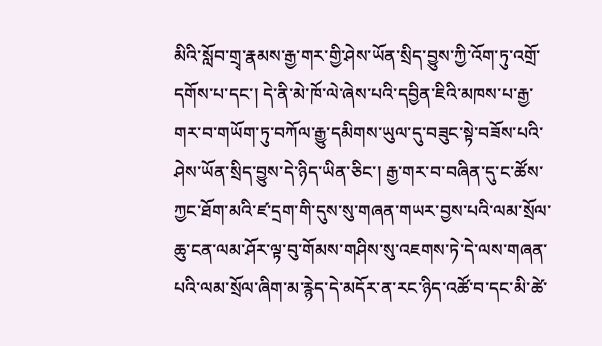མིའི་སློབ་གྲྭ་རྣམས་རྒྱ་གར་གྱི་ཤེས་ཡོན་སྲིད་བྱུས་ཀྱི་འོག་ཏུ་འགྲོ་དགོས་པ་དང་། དེ་ནི་མེ་ཁོ་ལེ་ཞེས་པའི་དབྱིན་ཇིའི་མཁས་པ་རྒྱ་གར་བ་གཡོག་ཏུ་བཀོལ་རྒྱུ་དམིགས་ཡུལ་དུ་བཟུང་སྟེ་བཟོས་པའི་ཤེས་ཡོན་སྲིད་བྱུས་དེ་ཉིད་ཡིན་ཅིང་། རྒྱ་གར་བ་བཞིན་དུ་ང་ཚོས་ཀྱང་ཐོག་མའི་ཛ་དྲག་གི་དུས་སུ་གཞན་གཡར་བྱས་པའི་ལམ་སྲོལ་ཆུ་ངན་ལམ་ཤོར་ལྟ་བུ་གོམས་གཤིས་སུ་འཇགས་ཏེ་དེ་ལས་གཞན་པའི་ལམ་སྲོལ་ཞིག་མ་རྙེད་དེ་མདོར་ན་རང་ཉིད་འཚོ་བ་དང་མི་ཚེ་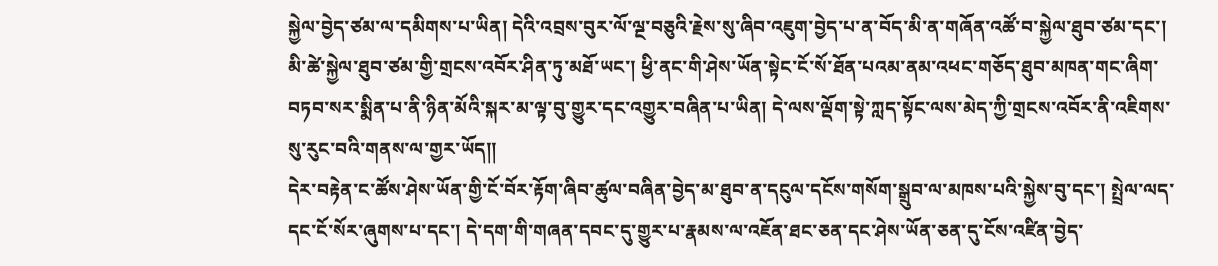སྐྱེལ་བྱེད་ཙམ་ལ་དམིགས་པ་ཡིན། དེའི་འབྲས་བུར་ལོ་ལྔ་བཅུའི་རྗེས་སུ་ཞིབ་འཇུག་བྱེད་པ་ན་བོད་མི་ན་གཞོན་འཚོ་བ་སྐྱེལ་ཐུབ་ཙམ་དང་། མི་ཚེ་སྐྱེལ་ཐུབ་ཙམ་གྱི་གྲངས་འབོར་ཤིན་ཏུ་མཐོ་ཡང་། ཕྱི་ནང་གི་ཤེས་ཡོན་སྟེང་ངོ་སོ་ཐོན་པའམ་ནམ་འཕང་གཅོད་ཐུབ་མཁན་གང་ཞིག་བཏབ་སར་སྨིན་པ་ནི་ཉིན་མོའི་སྐར་མ་ལྟ་བུ་གྱུར་དང་འགྱུར་བཞིན་པ་ཡིན། དེ་ལས་ལྡོག་སྟེ་ཀླད་སྟོང་ལས་མེད་ཀྱི་གྲངས་འབོར་ནི་འཇིགས་སུ་རུང་བའི་གནས་ལ་གྱར་ཡོད།།
དེར་བརྟེན་ང་ཚོས་ཤེས་ཡོན་གྱི་ངོ་བོར་རྟོག་ཞིབ་ཚུལ་བཞིན་བྱེད་མ་ཐུབ་ན་དངུལ་དངོས་གསོག་སྒྲུབ་ལ་མཁས་པའི་སྐྱེས་བུ་དང་། སྤྲེལ་ལད་དང་ངོ་སོར་ཞུགས་པ་དང་། དེ་དག་གི་གཞན་དབང་དུ་གྱུར་པ་རྣམས་ལ་འཇོན་ཐང་ཅན་དང་ཤེས་ཡོན་ཅན་དུ་ངོས་འཛིན་བྱེད་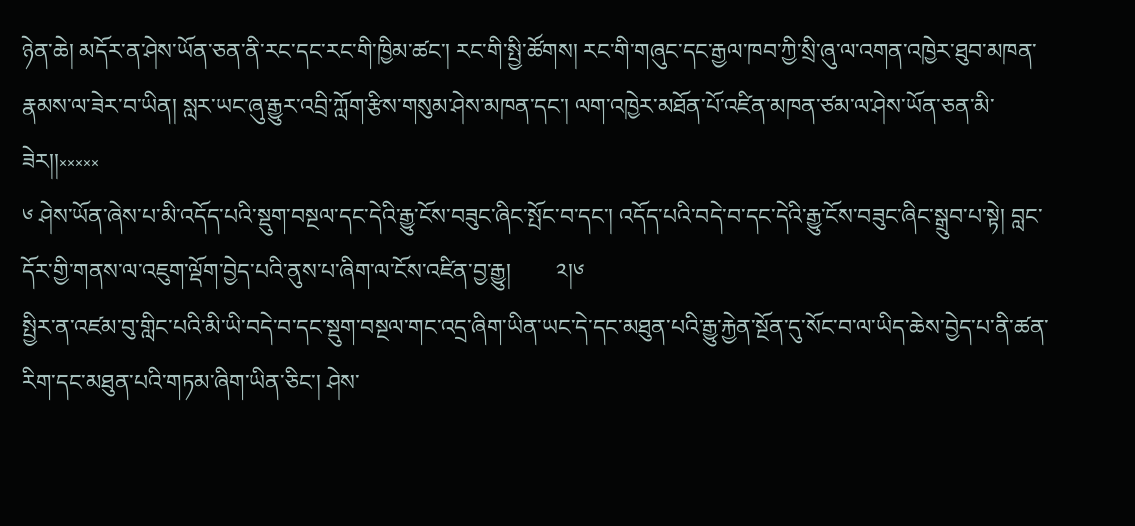ཉེན་ཆེ། མདོར་ན་ཤེས་ཡོན་ཅན་ནི་རང་དང་རང་གི་ཁྱིམ་ཚང་། རང་གི་སྤྱི་ཚོགས། རང་གི་གཞུང་དང་རྒྱལ་ཁབ་ཀྱི་སྲི་ཞུ་ལ་འགན་འཁྱེར་ཐུབ་མཁན་རྣམས་ལ་ཟེར་བ་ཡིན། སླར་ཡང་ཞུ་རྒྱུར་འབྲི་ཀློག་རྩིས་གསུམ་ཤེས་མཁན་དང་། ལག་འཁྱེར་མཐོན་པོ་འཛིན་མཁན་ཙམ་ལ་ཤེས་ཡོན་ཅན་མི་ཟེར།།༝༝༝༝༝
༦ ཤེས་ཡོན་ཞེས་པ་མི་འདོད་པའི་སྡུག་བསྔལ་དང་དེའི་རྒྱུ་ངོས་བཟུང་ཞིང་སྤོང་བ་དང་། འདོད་པའི་བདེ་བ་དང་དེའི་རྒྱུ་ངོས་བཟུང་ཞིང་སྒྲུབ་པ་སྟེ། བླང་དོར་གྱི་གནས་ལ་འཇུག་ལྡོག་བྱེད་པའི་ནུས་པ་ཞིག་ལ་ངོས་འཛིན་བྱ་རྒྱུ།        ༢།༦
སྤྱིར་ན་འཛམ་བུ་གླིང་པའི་མི་ཡི་བདེ་བ་དང་སྡུག་བསྔལ་གང་འདྲ་ཞིག་ཡིན་ཡང་དེ་དང་མཐུན་པའི་རྒྱུ་རྐྱེན་སྔོན་དུ་སོང་བ་ལ་ཡིད་ཆེས་བྱེད་པ་ནི་ཚན་རིག་དང་མཐུན་པའི་གཏམ་ཞིག་ཡིན་ཅིང་། ཤེས་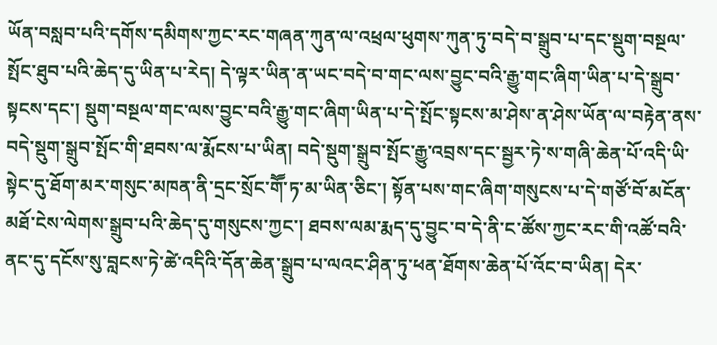ཡོན་བསླབ་པའི་དགོས་དམིགས་ཀྱང་རང་གཞན་ཀུན་ལ་འཕྲལ་ཕུགས་ཀུན་ཏུ་བདེ་བ་སྒྲུབ་པ་དང་སྡུག་བསྔལ་སྤོང་ཐུབ་པའི་ཆེད་དུ་ཡིན་པ་རེད། དེ་ལྟར་ཡིན་ན་ཡང་བདེ་བ་གང་ལས་བྱུང་བའི་རྒྱུ་གང་ཞིག་ཡིན་པ་དེ་སྒྲུབ་སྟངས་དང་། སྡུག་བསྔལ་གང་ལས་བྱུང་བའི་རྒྱུ་གང་ཞིག་ཡིན་པ་དེ་སྤོང་སྟངས་མ་ཤེས་ན་ཤེས་ཡོན་ལ་བརྟེན་ནས་བདེ་སྡུག་སྒྲུབ་སྤོང་གི་ཐབས་ལ་རྨོངས་པ་ཡིན། བདེ་སྡུག་སྒྲུབ་སྤོང་རྒྱུ་འབྲས་དང་སྦྱར་ཏེ་ས་གཞི་ཆེན་པོ་འདི་ཡི་སྟེང་དུ་ཐོག་མར་གསུང་མཁན་ནི་དྲང་སྲོང་གཽ་ཏ་མ་ཡིན་ཅིང་། སྟོན་པས་གང་ཞིག་གསུངས་པ་དེ་གཙོ་བོ་མངོན་མཐོ་ངེས་ལེགས་སྒྲུབ་པའི་ཆེད་དུ་གསུངས་ཀྱང་། ཐབས་ལམ་རྨད་དུ་བྱུང་བ་དེ་ནི་ང་ཚོས་ཀྱང་རང་གི་འཚོ་བའི་ནང་དུ་དངོས་སུ་བླངས་ཏེ་ཚེ་འདིའི་དོན་ཆེན་སྒྲུབ་པ་ལའང་ཤིན་ཏུ་ཕན་ཐོགས་ཆེན་པོ་འོང་བ་ཡིན། དེར་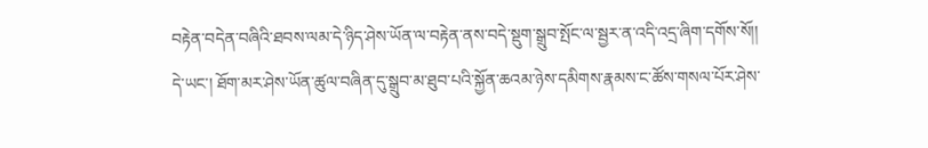བརྟེན་བདེན་བཞིའི་ཐབས་ལམ་དེ་ཉིད་ཤེས་ཡོན་ལ་བརྟེན་ནས་བདེ་སྡུག་སྒྲུབ་སྤོང་ལ་སྦྱར་ན་འདི་འདྲ་ཞིག་དགོས་སོ།།
དེ་ཡང་། ཐོག་མར་ཤེས་ཡོན་ཚུལ་བཞིན་དུ་སྒྲུབ་མ་ཐུབ་པའི་སྐྱོན་ཆའམ་ཉེས་དམིགས་རྣམས་ང་ཚོས་གསལ་པོར་ཤེས་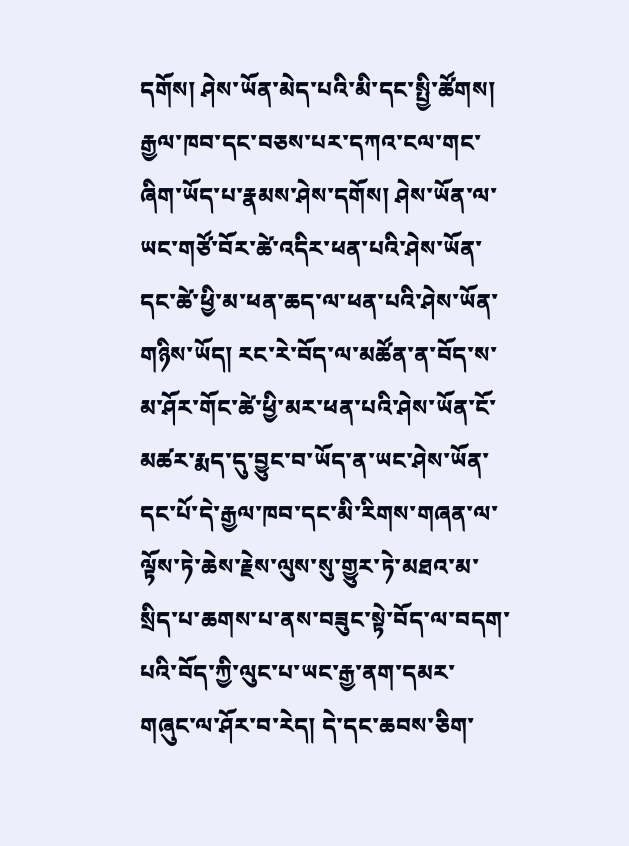དགོས། ཤེས་ཡོན་མེད་པའི་མི་དང་སྤྱི་ཚོགས། རྒྱལ་ཁབ་དང་བཅས་པར་དཀའ་ངལ་གང་ཞིག་ཡོད་པ་རྣམས་ཤེས་དགོས། ཤེས་ཡོན་ལ་ཡང་གཙོ་བོར་ཚེ་འདིར་ཕན་པའི་ཤེས་ཡོན་དང་ཚེ་ཕྱི་མ་ཕན་ཆད་ལ་ཕན་པའི་ཤེས་ཡོན་གཉིས་ཡོད། རང་རེ་བོད་ལ་མཚོན་ན་བོད་ས་མ་ཤོར་གོང་ཚེ་ཕྱི་མར་ཕན་པའི་ཤེས་ཡོན་ངོ་མཚར་རྨད་དུ་བྱུང་བ་ཡོད་ན་ཡང་ཤེས་ཡོན་དང་པོ་དེ་རྒྱལ་ཁབ་དང་མི་རིགས་གཞན་ལ་ལྟོས་ཏེ་ཆེས་རྗེས་ལུས་སུ་གྱུར་ཏེ་མཐའ་མ་སྲིད་པ་ཆགས་པ་ནས་བཟུང་སྟེ་བོད་ལ་བདག་པའི་བོད་ཀྱི་ལུང་པ་ཡང་རྒྱ་ནག་དམར་གཞུང་ལ་ཤོར་བ་རེད། དེ་དང་ཆབས་ཅིག་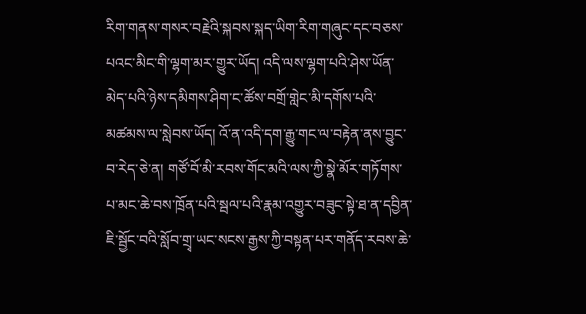རིག་གནས་གསར་བརྗེའི་སྐབས་སྐད་ཡིག་རིག་གཞུང་དང་བཅས་པའང་མིང་གི་ལྷག་མར་གྱུར་ཡོད། འདི་ལས་ལྷག་པའི་ཤེས་ཡོན་མེད་པའི་ཉེས་དམིགས་ཤིག་ང་ཚོས་བགྲོ་གླེང་མི་དགོས་པའི་མཚམས་ལ་སླེབས་ཡོད། འོ་ན་འདི་དག་རྒྱུ་གང་ལ་བརྟེན་ནས་བྱུང་བ་རེད་ཅེ་ན། གཙོ་བོ་མི་རབས་གོང་མའི་ལས་ཀྱི་སྣེ་མོར་གཏོགས་པ་མང་ཆེ་བས་ཁྲོན་པའི་སྦལ་པའི་རྣམ་འགྱུར་བཟུང་སྟེ་ཐ་ན་དབྱིན་ཇི་སྦྱོང་བའི་སློབ་གྲྭ་ཡང་སངས་རྒྱས་ཀྱི་བསྟན་པར་གནོད་རབས་ཆེ་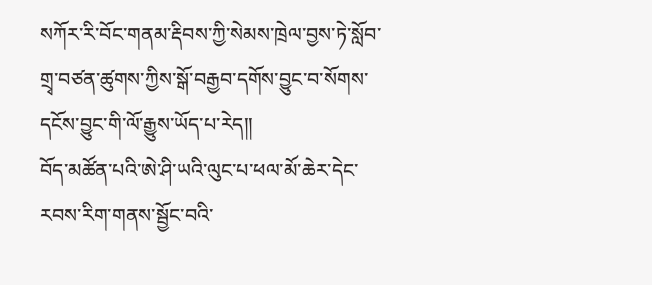སཀོར་རི་བོང་གནམ་རྡིབས་ཀྱི་སེམས་ཁྲེལ་བྱས་ཏེ་སློབ་གྲྭ་བཙན་ཚུགས་ཀྱིས་སྒོ་བརྒྱབ་དགོས་བྱུང་བ་སོགས་དངོས་བྱུང་གི་ལོ་རྒྱུས་ཡོད་པ་རེད།།
བོད་མཚོན་པའི་ཨེ་ཤི་ཡའི་ལུང་པ་ཕལ་མོ་ཆེར་དེང་རབས་རིག་གནས་སྦྱོང་བའི་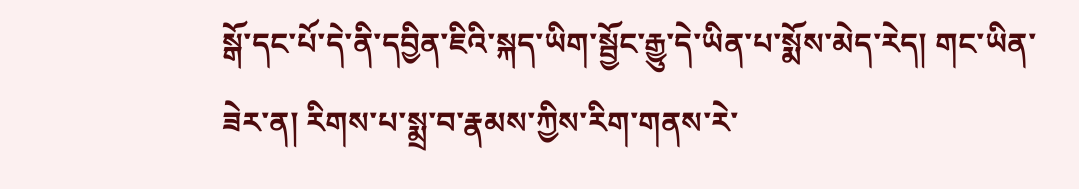སྒོ་དང་པོ་དེ་ནི་དབྱིན་ཇིའི་སྐད་ཡིག་སྦྱོང་རྒྱུ་དེ་ཡིན་པ་སྨོས་མེད་རེད། གང་ཡིན་ཟེར་ན། རིགས་པ་སྨྲ་བ་རྣམས་ཀྱིས་རིག་གནས་རེ་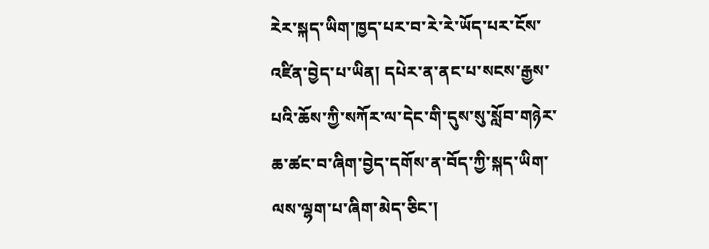རེར་སྐད་ཡིག་ཁྱད་པར་བ་རེ་རེ་ཡོད་པར་ངོས་འཛིན་བྱེད་པ་ཡིན། དཔེར་ན་ནང་པ་སངས་རྒྱས་པའི་ཆོས་ཀྱི་སཀོར་ལ་དེང་གི་དུས་སུ་སློབ་གཉེར་ཆ་ཚང་བ་ཞིག་བྱེད་དགོས་ན་བོད་ཀྱི་སྐད་ཡིག་ལས་ལྷག་པ་ཞིག་མེད་ཅིང་།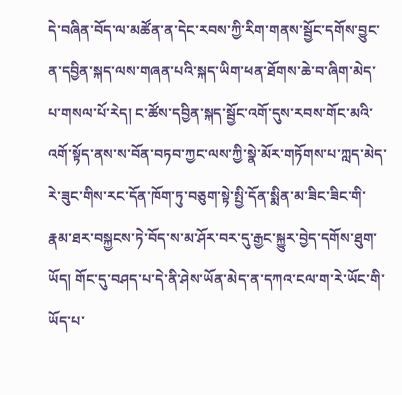དེ་བཞིན་བོད་ལ་མཚོན་ན་དེང་རབས་ཀྱི་རིག་གནས་སྦྱོང་དགོས་བྱུང་ན་དབྱིན་སྐད་ལས་གཞན་པའི་སྐད་ཡིག་ཕན་ཐོགས་ཆེ་བ་ཞིག་མེད་པ་གསལ་པོ་རེད། ང་ཚོས་དབྱིན་སྐད་སྦྱོང་འགོ་དུས་རབས་གོང་མའི་འགོ་སྟོད་ནས་ས་བོན་བཏབ་ཀྱང་ལས་ཀྱི་སྣེ་མོར་གཏོགས་པ་ཀླད་མེད་རེ་ཟུང་གིས་རང་དོན་ཁོག་ཏུ་བཅུག་སྟེ་སྤྱི་དོན་སྨིན་མ་ཟིང་ཟིང་གི་རྣམ་ཐར་བསྐྱངས་ཏེ་བོད་ས་མ་ཤོར་བར་དུ་རྒྱང་སྐྱུར་བྱེད་དགོས་ཐུག་ཡོད། གོང་དུ་བཤད་པ་དེ་ནི་ཤེས་ཡོན་མེད་ན་དཀའ་ངལ་ག་རེ་ཡོང་གི་ཡོད་པ་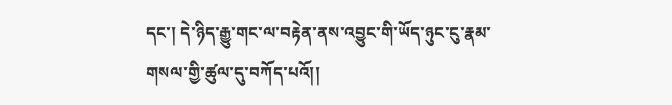དང་། དེ་ཉིད་རྒྱུ་གང་ལ་བརྟེན་ནས་འབྱུང་གི་ཡོད་ཉུང་ངུ་རྣམ་གསལ་གྱི་ཚུལ་དུ་བཀོད་པའོ།།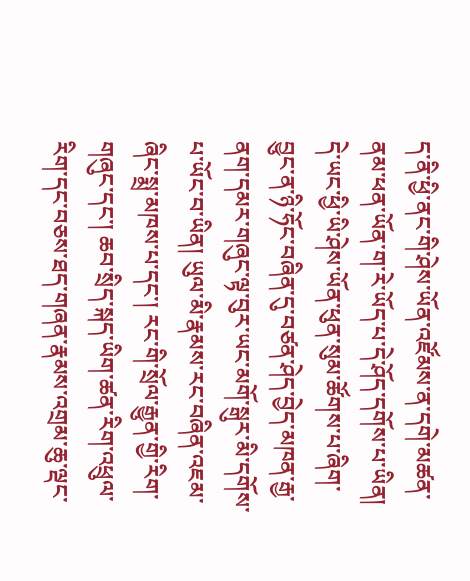ད་ནི་ཕྱི་ནང་གི་ཤེས་ཡོན་འཛོམས་ན་དགེ་མཚན་ནམ་ཕན་ཡོན་ག་རེ་ཡོད་པ་དེ་ཤོད་དགོས་པ་ཡིན། དེ་ཡང་ཕྱི་ཡི་ཤེས་ཡོན་ཕུན་སུམ་ཚོགས་པ་ཞིག་བྱུང་ན་ཉི་ཧོང་བཞིན་དུ་བཙན་ཤེད་བྱེད་མཁན་རྒྱ་ནག་དམར་གཞུང་ལྟ་བུར་ཡང་མགོ་སྒུར་མི་དགོས་པ་ཡོང་བ་ཡིན། ཡུལ་མི་རྣམས་རང་བཞིན་འཇམ་ཞིང་སྨྲ་མཁས་པ་དང་། རང་གི་སྲོལ་རྒྱུན་གྱི་རིག་གཞུང་དང་། ཆབ་སྲིད་སྐད་ཡིག་ཚན་རིག་འཕྲུལ་རིག་དང་བཅས་ཐད་གཞན་རྣམས་འགྲམ་ཆུ་ལྡང་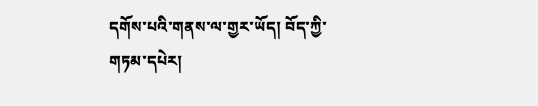དགོས་པའི་གནས་ལ་གྱར་ཡོད། བོད་ཀྱི་གཏམ་དཔེར།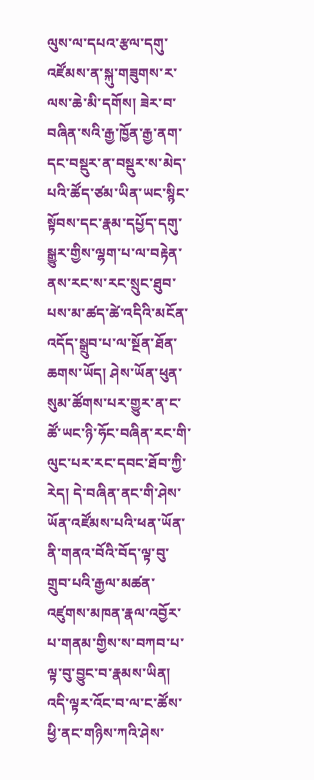ལུས་ལ་དཔའ་རྩལ་དགུ་འཛོམས་ན་སྐུ་གཟུགས་ར་ལས་ཆེ་མི་དགོས། ཟེར་བ་བཞིན་སའི་རྒྱ་ཁྱོན་རྒྱ་ནག་དང་བསྡུར་ན་བསྡུར་ས་མེད་པའི་ཚོད་ཙམ་ཡིན་ཡང་སྙིང་སྟོབས་དང་རྣམ་དཔྱོད་དགུ་སྒྱུར་གྱིས་ལྷག་པ་ལ་བརྟེན་ནས་རང་ས་རང་སྲུང་ཐུབ་པས་མ་ཚད་ཚེ་འདིའི་མངོན་འདོད་སྒྲུབ་པ་ལ་སྔོན་ཐོན་ཆགས་ཡོད། ཤེས་ཡོན་ཕུན་སུམ་ཚོགས་པར་གྱུར་ན་ང་ཚོ་ཡང་ཉི་ཧོང་བཞིན་རང་གི་ལུང་པར་རང་དབང་ཐོབ་ཀྱི་རེད། དེ་བཞིན་ནང་གི་ཤེས་ཡོན་འཛོམས་པའི་ཕན་ཡོན་ནི་གནའ་བོའི་བོད་ལྟ་བུ་གྲུབ་པའི་རྒྱལ་མཚན་འཛུགས་མཁན་རྣལ་འབྱོར་པ་གནམ་གྱིས་ས་བཀབ་པ་ལྟ་བུ་བྱུང་བ་རྣམས་ཡིན། འདི་ལྟར་འོང་བ་ལ་ང་ཚོས་ཕྱི་ནང་གཉིས་ཀའི་ཤེས་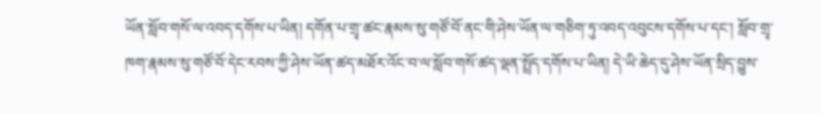ཡོན་སློབ་གསོ་ལ་འབད་དགོས་པ་ཡིན། དགོན་པ་གྲྭ་ཚང་རྣམས་སུ་གཙོ་བོ་ནང་གི་ཤེས་ཡོན་ལ་གཅིག་ཏུ་འབད་འབུངས་དགོས་པ་དང་། སློབ་གྲྭ་ཁག་རྣམས་སུ་གཙོ་བོ་དེང་རབས་ཀྱི་ཤེས་ཡོན་ཚད་མཐོར་འོང་བ་ལ་སློབ་གསོ་ཚད་ལྡན་སྤྲོད་དགོས་པ་ཡིན། དེ་ཡི་ཆེད་དུ་ཤེས་ཡོན་སྲིད་བྱུས་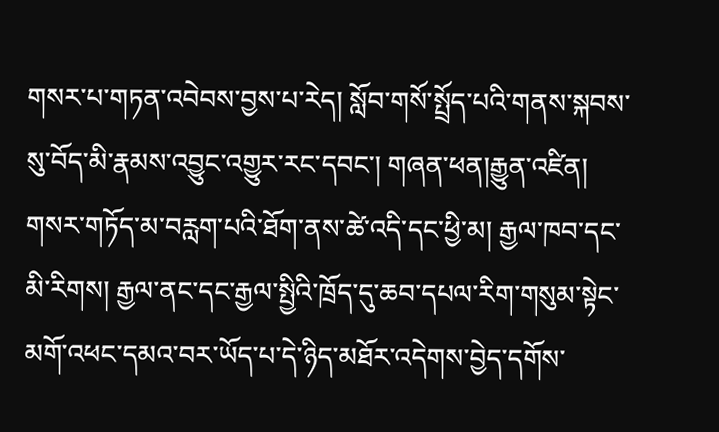གསར་པ་གཏན་འབེབས་བྱས་པ་རེད། སློབ་གསོ་སྤྲོད་པའི་གནས་སྐབས་སུ་བོད་མི་རྣམས་འབྱུང་འགྱུར་རང་དབང་། གཞན་ཕན།རྒྱུན་འཛིན། གསར་གཏོད་མ་བརླག་པའི་ཐོག་ནས་ཚེ་འདི་དང་ཕྱི་མ། རྒྱལ་ཁབ་དང་མི་རིགས། རྒྱལ་ནང་དང་རྒྱལ་སྤྱིའི་ཁྲོད་དུ་ཆབ་དཔལ་རིག་གསུམ་སྟེང་མགོ་འཕང་དམའ་བར་ཡོད་པ་དེ་ཉིད་མཐོར་འདེགས་བྱེད་དགོས་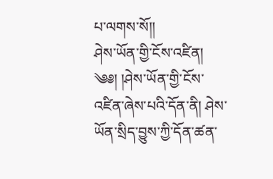པ་ལགས་སོ།།
ཤེས་ཡོན་གྱི་ངོས་འཛིན།
༄༅། །ཤེས་ཡོན་གྱི་ངོས་འཛིན་ཞེས་པའི་དོན་ནི། ཤེས་ཡོན་སྲིད་བྱུས་ཀྱི་དོན་ཚན་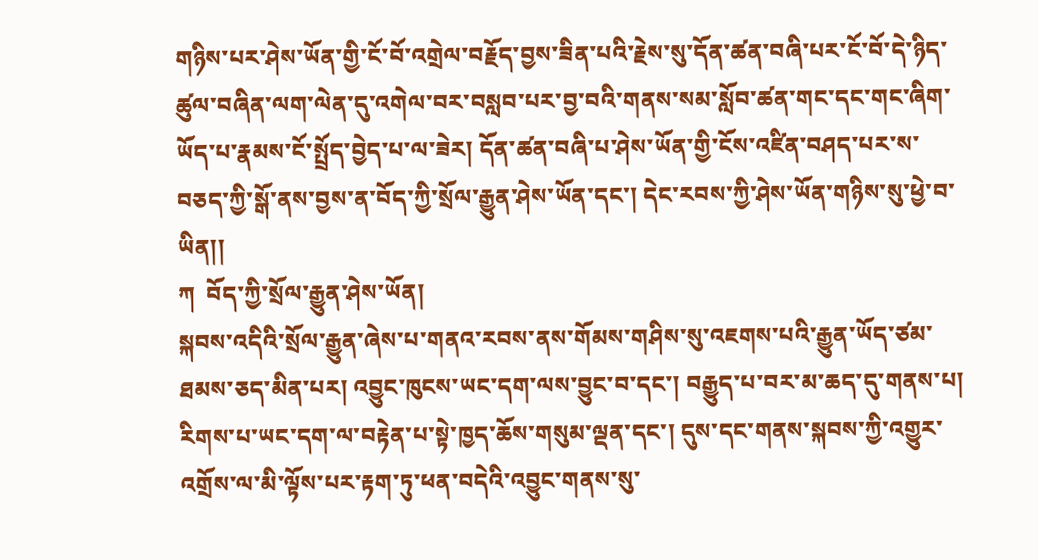གཉིས་པར་ཤེས་ཡོན་གྱི་ངོ་བོ་འགྲེལ་བརྗོད་བྱས་ཟིན་པའི་རྗེས་སུ་དོན་ཚན་བཞི་པར་ངོ་བོ་དེ་ཉིད་ཚུལ་བཞིན་ལག་ལེན་དུ་འགེལ་བར་བསླབ་པར་བྱ་བའི་གནས་སམ་སློབ་ཚན་གང་དང་གང་ཞིག་ཡོད་པ་རྣམས་ངོ་སྤྲོད་བྱེད་པ་ལ་ཟེར། དོན་ཚན་བཞི་པ་ཤེས་ཡོན་གྱི་ངོས་འཛིན་བཤད་པར་ས་བཅད་ཀྱི་སྒོ་ནས་བྱས་ན་བོད་ཀྱི་སྲོལ་རྒྱུན་ཤེས་ཡོན་དང་། དེང་རབས་ཀྱི་ཤེས་ཡོན་གཉིས་སུ་ཕྱེ་བ་ཡིན།།
ཀ  བོད་ཀྱི་སྲོལ་རྒྱུན་ཤེས་ཡོན།
སྐབས་འདིའི་སྲོལ་རྒྱུན་ཞེས་པ་གནའ་རབས་ནས་གོམས་གཤིས་སུ་འཇགས་པའི་རྒྱུན་ཡོད་ཙམ་ཐམས་ཅད་མིན་པར། འབྱུང་ཁུངས་ཡང་དག་ལས་བྱུང་བ་དང་། བརྒྱུད་པ་བར་མ་ཆད་དུ་གནས་པ། རིགས་པ་ཡང་དག་ལ་བརྟེན་པ་སྟེ་ཁྱད་ཆོས་གསུམ་ལྡན་དང་། དུས་དང་གནས་སྐབས་ཀྱི་འགྱུར་འགྲོས་ལ་མི་ལྟོས་པར་རྟག་ཏུ་ཕན་བདེའི་འབྱུང་གནས་སུ་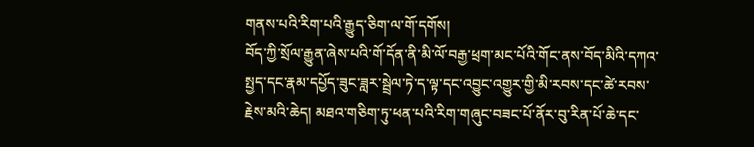གནས་པའི་རིག་པའི་རྒྱུད་ཅིག་ལ་གོ་དགོས།
བོད་ཀྱི་སྲོལ་རྒྱུན་ཞེས་པའི་གོ་དོན་ནི་མི་ལོ་བརྒྱ་ཕྲག་མང་པོའི་གོང་ནས་བོད་མིའི་དཀའ་སྤྱད་དང་རྣམ་དཔྱོད་ཟུང་ཟླར་སྦྲེལ་ཏེ་ད་ལྟ་དང་འབྱུང་འགྱུར་གྱི་མི་རབས་དང་ཚེ་རབས་རྗེས་མའི་ཆེད། མཐའ་གཅིག་ཏུ་ཕན་པའི་རིག་གཞུང་བཟང་པོ་ནོར་བུ་རིན་པོ་ཆེ་དང་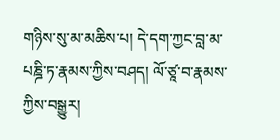གཉིས་སུ་མ་མཆིས་པ། དེ་དག་ཀྱང་བླ་མ་པཎྜི་ཏ་རྣམས་ཀྱིས་བཤད། ལོ་ཙཱ་བ་རྣམས་ཀྱིས་བསྒྱུར།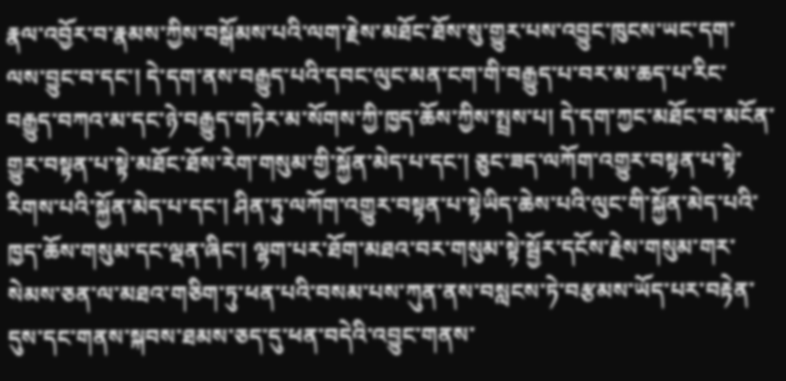རྣལ་འབྱོར་བ་རྣམས་ཀྱིས་བསྒོམས་པའི་ལག་རྗེས་མཐོང་ཐོས་སུ་གྱུར་པས་འབྱུང་ཁུངས་ཡང་དག་ལས་བྱུང་བ་དང་། དེ་དག་ནས་བརྒྱུད་པའི་དབང་ལུང་མན་ངག་གི་བརྒྱུད་པ་བར་མ་ཆད་པ་རིང་བརྒྱུད་བཀའ་མ་དང་ཉེ་བརྒྱུད་གཏེར་མ་སོགས་ཀྱི་ཁྱད་ཆོས་ཀྱིས་སྤྲས་པ། དེ་དག་ཀྱང་མཐོང་བ་མངོན་གྱུར་བསྟན་པ་སྟེ་མཐོང་ཐོས་རེག་གསུམ་གྱི་སྐྱོན་མེད་པ་དང་། ཅུང་ཟད་ལཀོག་འགྱུར་བསྟན་པ་སྟེ་རིགས་པའི་སྐྱོན་མེད་པ་དང་། ཤིན་ཏུ་ལཀོག་འགྱུར་བསྟན་པ་སྟེཡིད་ཆེས་པའི་ལུང་གི་སྐྱོན་མེད་པའི་ཁྱད་ཆོས་གསུམ་དང་ལྡན་ཞིང་། ལྷག་པར་ཐོག་མཐའ་བར་གསུམ་སྟེ་སྦྱོར་དངོས་རྗེས་གསུམ་གར་སེམས་ཅན་ལ་མཐའ་གཅིག་ཏུ་ཕན་པའི་བསམ་པས་ཀུན་ནས་བསླངས་ཏེ་བརྩམས་ཡོད་པར་བརྟེན་དུས་དང་གནས་སྐབས་ཐམས་ཅད་དུ་ཕན་བདེའི་འབྱུང་གནས་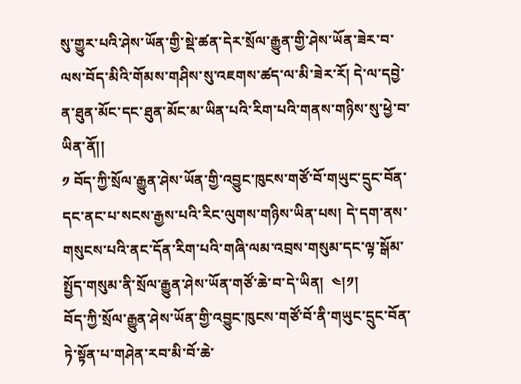སུ་གྱུར་པའི་ཤེས་ཡོན་གྱི་སྡེ་ཚན་དེར་སྲོལ་རྒྱུན་གྱི་ཤེས་ཡོན་ཟེར་བ་ལས་བོད་མིའི་གོམས་གཤིས་སུ་འཇགས་ཚད་ལ་མི་ཟེར་རོ། དེ་ལ་དབྱེ་ན་ཐུན་མོང་དང་ཐུན་མོང་མ་ཡིན་པའི་རིག་པའི་གནས་གཉིས་སུ་ཕྱེ་བ་ཡིན་ནོ།།
༡ བོད་ཀྱི་སྲོལ་རྒྱུན་ཤེས་ཡོན་གྱི་འབྱུང་ཁུངས་གཙོ་བོ་གཡུང་དྲུང་བོན་དང་ནང་པ་སངས་རྒྱས་པའི་རིང་ལུགས་གཉིས་ཡིན་པས། དེ་དག་ནས་གསུངས་པའི་ནང་དོན་རིག་པའི་གཞི་ལམ་འབྲས་གསུམ་དང་ལྟ་སྒོམ་སྤྱོད་གསུམ་ནི་སྲོལ་རྒྱུན་ཤེས་ཡོན་གཙོ་ཆེ་བ་དེ་ཡིན།  ༤།༡།
བོད་ཀྱི་སྲོལ་རྒྱུན་ཤེས་ཡོན་གྱི་འབྱུང་ཁུངས་གཙོ་བོ་ནི་གཡུང་དྲུང་བོན་ཏེ་སྟོན་པ་གཤེན་རབ་མི་བོ་ཆེ་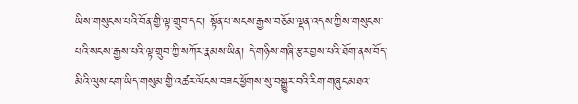ཡིས་གསུངས་པའི་བོན་གྱི་ལྟ་གྲུབ་དང་། སྟོན་པ་སངས་རྒྱས་བཅོམ་ལྡན་འདས་ཀྱིས་གསུངས་པའི་སངས་རྒྱས་པའི་ལྟ་གྲུབ་ཀྱི་སཀོར་རྣམས་ཡིན། དེ་གཉིས་གཞི་རྩར་བྱས་པའི་ཐོག་ནས་བོད་མིའི་ལུས་ངག་ཡིད་གསུམ་གྱི་འཚར་ལོངས་བཟང་ཕྱོགས་སུ་བསྒྱུར་བའི་རིག་གཞུང་མཐའ་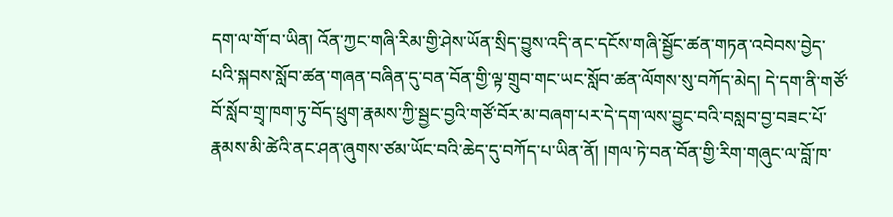དག་ལ་གོ་བ་ཡིན། འོན་ཀྱང་གཞི་རིམ་གྱི་ཤེས་ཡོན་སྲིད་བྱུས་འདི་ནང་དངོས་གཞི་སྦྱོང་ཚན་གཏན་འབེབས་བྱེད་པའི་སྐབས་སློབ་ཚན་གཞན་བཞིན་དུ་བན་བོན་གྱི་ལྟ་གྲུབ་གང་ཡང་སློབ་ཚན་ལོགས་སུ་བཀོད་མེད། དེ་དག་ནི་གཙོ་བོ་སློབ་གྲྭ་ཁག་ཏུ་བོད་ཕྲུག་རྣམས་ཀྱི་སྦྱང་བྱའི་གཙོ་བོར་མ་བཞག་པར་དེ་དག་ལས་བྱུང་བའི་བསླབ་བྱ་བཟང་པོ་རྣམས་མི་ཚེའི་ནང་ཤན་ཞུགས་ཙམ་ཡོང་བའི་ཆེད་དུ་བཀོད་པ་ཡིན་ནོ། །གལ་ཏེ་བན་བོན་གྱི་རིག་གཞུང་ལ་བློ་ཁ་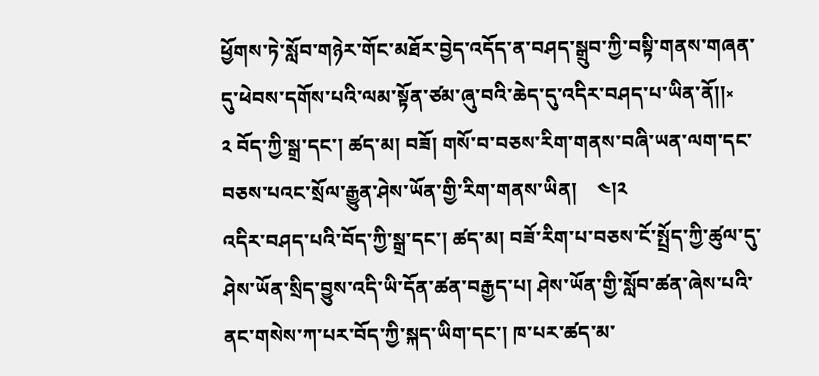ཕྱོགས་ཏེ་སློབ་གཉེར་གོང་མཐོར་བྱེད་འདོད་ན་བཤད་སྒྲུབ་ཀྱི་བསྟི་གནས་གཞན་དུ་ཕེབས་དགོས་པའི་ལམ་སྟོན་ཙམ་ཞུ་བའི་ཆེད་དུ་འདིར་བཤད་པ་ཡིན་ནོ།།༝
༢ བོད་ཀྱི་སྒྲ་དང་། ཚད་མ། བཟོ། གསོ་བ་བཅས་རིག་གནས་བཞི་ཡན་ལག་དང་བཅས་པའང་སྲོལ་རྒྱུན་ཤེས་ཡོན་གྱི་རིག་གནས་ཡིན།    ༤།༢
འདིར་བཤད་པའི་བོད་ཀྱི་སྒྲ་དང་། ཚད་མ། བཟོ་རིག་པ་བཅས་ངོ་སྤྲོད་ཀྱི་ཚུལ་དུ་ཤེས་ཡོན་སྲིད་བྱུས་འདི་ཡི་དོན་ཚན་བརྒྱད་པ། ཤེས་ཡོན་གྱི་སློབ་ཚན་ཞེས་པའི་ནང་གསེས་ཀ་པར་བོད་ཀྱི་སྐད་ཡིག་དང་། ཁ་པར་ཚད་མ་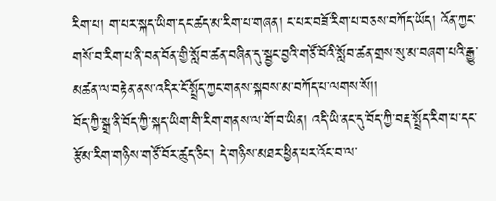རིག་པ། ག་པར་སྐད་ཡིག་དང་ཚད་མ་རིག་པ་གཞན། ང་པར་བཟོ་རིག་པ་བཅས་བཀོད་ཡོད། འོན་ཀྱང་གསོ་བ་རིག་པ་ནི་བན་བོན་གྱི་སློབ་ཚན་བཞིན་དུ་སྦྱང་བྱའི་གཙོ་བོའི་སློབ་ཚན་གྲས་སུ་མ་བཞག་པའི་རྒྱུ་མཚན་ལ་བརྟེན་ནས་འདིར་ངོ་སྤྲོད་ཀྱང་གནས་སྐབས་མ་བཀོད་པ་ལགས་སོ།།
བོད་ཀྱི་སྒྲ་ནི་བོད་ཀྱི་སྐད་ཡིག་གི་རིག་གནས་ལ་གོ་བ་ཡིན། འདི་ཡི་ནང་དུ་བོད་ཀྱི་བརྡ་སྤྲོད་རིག་པ་དང་རྩོམ་རིག་གཉིས་གཙོ་བོར་ཚུད་ཅིང་། དེ་གཉིས་མཐར་ཕྱིན་པར་འོང་བ་ལ་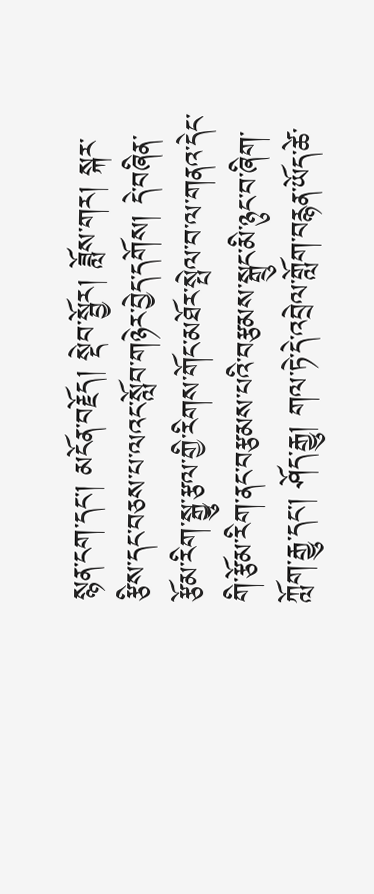སྙན་ངག་དང་། མངོན་བརྗོད། སྡེབ་སྦྱོར། ཟློས་གར། སྐར་རྩིས་དང་བཅས་པ་ལའང་སློབ་གཉེར་བྱེད་དགོས། དེ་བཞིན་རྩོམ་རིག་སྒྱུ་རྩལ་གྱི་རིགས་གོང་མཐོར་སྤེལ་བ་ལ་གནའ་དེང་གི་རྩོམ་རིག་ནང་བརྩམས་པའི་བརྩམས་སྒྲུང་མི་ཉུང་བ་ཞིག་ཀློག་རྒྱུ་དང་། ཤོད་རྒྱུ། གལ་ཏེ་དེ་འབྲེལ་གློག་བརྙན་ཡོད་ཚེ་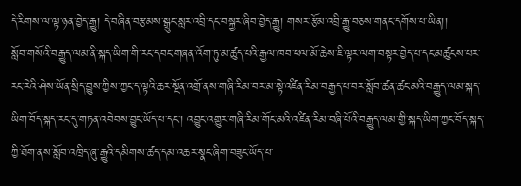དེ་རིགས་ལ་ལྟ་ཉན་བྱེད་རྒྱུ། དེ་བཞིན་བརྩམས་སྒྲུང་སླར་འབྲི་དང་བསྐྱར་ཞིབ་བྱེད་རྒྱུ། གསར་རྩོམ་འབྲི་རྒྱུ་བཅས་གནང་དགོས་པ་ཡིན།།
སློབ་གསོའི་བརྒྱུད་ལམ་ནི་སྐད་ཡིག་གི་རང་དབང་གཞན་འོག་ཏུ་མ་ཚུད་པའི་རྒྱལ་ཁབ་ཕལ་མོ་ཆེས་ཇི་ལྟར་ལག་བསྟར་བྱེད་པ་དང་མཚུངས་པར་རང་རེའི་ཤེས་ཡོན་སྲིད་བྱུས་ཀྱིས་ཀྱང་ད་ལྟའི་ཆར་སྔོན་འགྲོ་ནས་གཞི་རིམ་བར་མ་སྟེ་འཛིན་རིམ་བརྒྱད་པ་བར་སློབ་ཚན་ཚང་མའི་བརྒྱུད་ལམ་སྐད་ཡིག་བོད་སྐད་རང་དུ་གཏན་འབེབས་བྱུང་ཡོད་པ་དང་། འབྱུང་འགྱུར་གཞི་རིམ་གོང་མའི་འཛིན་རིམ་བཞི་པོའི་བརྒྱུད་ལམ་གྱི་སྐད་ཡིག་ཀྱང་བོད་སྐད་ཀྱི་ཐོག་ནས་སློབ་འཁྲིད་ཞུ་རྒྱུའི་དམིགས་ཚད་དམ་འཆར་སྣང་ཞིག་བཟུང་ཡོད་པ་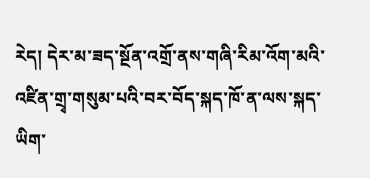རེད། དེར་མ་ཟད་སྔོན་འགྲོ་ནས་གཞི་རིམ་འོག་མའི་འཛིན་གྲྭ་གསུམ་པའི་བར་བོད་སྐད་ཁོ་ན་ལས་སྐད་ཡིག་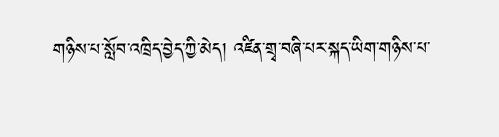གཉིས་པ་སློབ་འཁྲིད་བྱེད་ཀྱི་མེད། འཛིན་གྲྭ་བཞི་པར་སྐད་ཡིག་གཉིས་པ་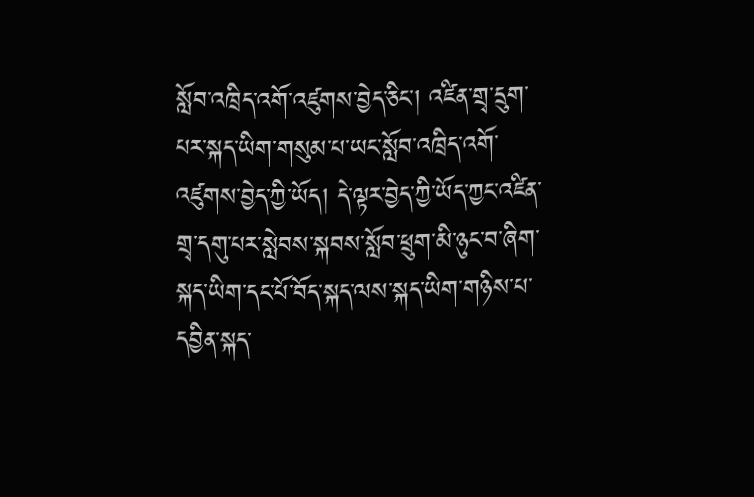སློབ་འཁྲིད་འགོ་འཛུགས་བྱེད་ཅིང་། འཛིན་གྲྭ་དྲུག་པར་སྐད་ཡིག་གསུམ་པ་ཡང་སློབ་འཁྲིད་འགོ་འཛུགས་བྱེད་ཀྱི་ཡོད། དེ་ལྟར་བྱེད་ཀྱི་ཡོད་ཀྱང་འཛིན་གྲྭ་དགུ་པར་སླེབས་སྐབས་སློབ་ཕྲུག་མི་ཉུང་བ་ཞིག་སྐད་ཡིག་དང་པོ་བོད་སྐད་ལས་སྐད་ཡིག་གཉིས་པ་དབྱིན་སྐད་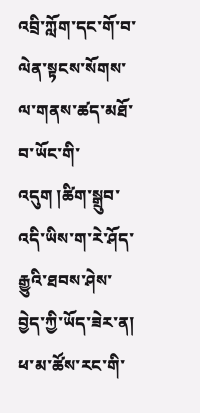འབྲི་ཀློག་དང་གོ་བ་ལེན་སྟངས་སོགས་ལ་གནས་ཚད་མཐོ་བ་ཡོང་གི་འདུག །ཚིག་སྒྲུབ་འདི་ཡིས་ག་རེ་ཤོད་རྒྱུའི་ཐབས་ཤེས་བྱེད་ཀྱི་ཡོད་ཟེར་ན། ཕ་མ་ཚོས་རང་གི་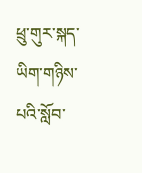ཕྲུ་གུར་སྐད་ཡིག་གཉིས་པའི་སློབ་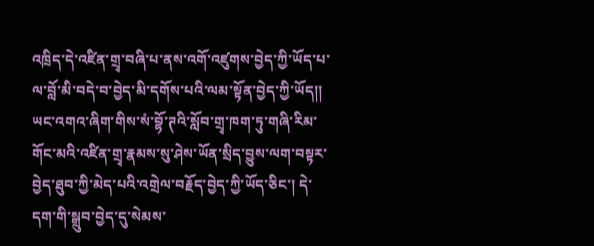འཁྲིད་དེ་འཛིན་གྲྭ་བཞི་པ་ནས་འགོ་འཛུགས་བྱེད་ཀྱི་ཡོད་པ་ལ་བློ་མི་བདེ་བ་བྱེད་མི་དགོས་པའི་ལམ་སྟོན་བྱེད་ཀྱི་ཡོད།།
ཡང་འགའ་ཞིག་གིས་སཾ་བྷོ་ཊའི་སློབ་གྲྭ་ཁག་ཏུ་གཞི་རིམ་གོང་མའི་འཛིན་གྲྭ་རྣམས་སུ་ཤེས་ཡོན་སྲིད་བྱུས་ལག་བསྟར་བྱེད་ཐུབ་ཀྱི་མེད་པའི་འགྲེལ་བརྗོད་བྱེད་ཀྱི་ཡོད་ཅིང་། དེ་དག་གི་སྒྲུབ་བྱེད་དུ་སེམས་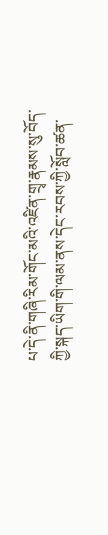པ་དེ་ནི་གཞི་རིམ་གོང་མའི་འཛིན་གྲྭ་རྣམས་སུ་བོད་ཀྱི་སྐད་ཡིག་གི་ལམ་ནས་དེང་རབས་ཀྱི་སློབ་ཚན་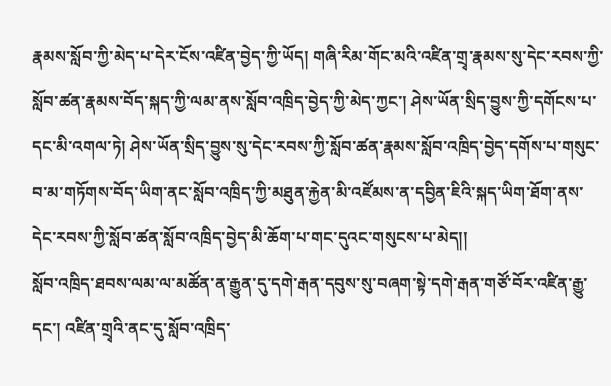རྣམས་སློབ་ཀྱི་མེད་པ་དེར་ངོས་འཛིན་བྱེད་ཀྱི་ཡོད། གཞི་རིམ་གོང་མའི་འཛིན་གྲྭ་རྣམས་སུ་དེང་རབས་ཀྱི་སློབ་ཚན་རྣམས་བོད་སྐད་ཀྱི་ལམ་ནས་སློབ་འཁྲིད་བྱེད་ཀྱི་མེད་ཀྱང་། ཤེས་ཡོན་སྲིད་བྱུས་ཀྱི་དགོངས་པ་དང་མི་འགལ་ཏེ། ཤེས་ཡོན་སྲིད་བྱུས་སུ་དེང་རབས་ཀྱི་སློབ་ཚན་རྣམས་སློབ་འཁྲིད་བྱེད་དགོས་པ་གསུང་བ་མ་གཏོགས་བོད་ཡིག་ནང་སློབ་འཁྲིད་ཀྱི་མཐུན་རྐྱེན་མི་འཛོམས་ན་དབྱིན་ཇིའི་སྐད་ཡིག་ཐོག་ནས་དེང་རབས་ཀྱི་སློབ་ཚན་སློབ་འཁྲིད་བྱེད་མི་ཆོག་པ་གང་དུའང་གསུངས་པ་མེད།།
སློབ་འཁྲིད་ཐབས་ལམ་ལ་མཚོན་ན་རྒྱུན་དུ་དགེ་རྒན་དབུས་སུ་བཞག་སྟེ་དགེ་རྒན་གཙོ་བོར་འཛིན་རྒྱུ་དང་། འཛིན་གྲྭའི་ནང་དུ་སློབ་འཁྲིད་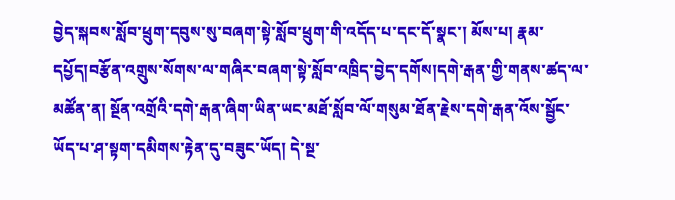བྱེད་སྐབས་སློབ་ཕྲུག་དབུས་སུ་བཞག་སྟེ་སློབ་ཕྲུག་གི་འདོད་པ་དང་དོ་སྣང་། མོས་པ། རྣམ་དཔྱོད།བརྩོན་འགྲུས་སོགས་ལ་གཞིར་བཞག་སྟེ་སློབ་འཁྲིད་བྱེད་དགོས།དགེ་རྒན་གྱི་གནས་ཚད་ལ་མཚོན་ན། སྔོན་འགྲོའི་དགེ་རྒན་ཞིག་ཡིན་ཡང་མཐོ་སློབ་ལོ་གསུམ་ཐོན་རྗེས་དགེ་རྒན་འོས་སྦྱོང་ཡོད་པ་ཤ་སྟག་དམིགས་རྟེན་དུ་བཟུང་ཡོད། དེ་སྔ་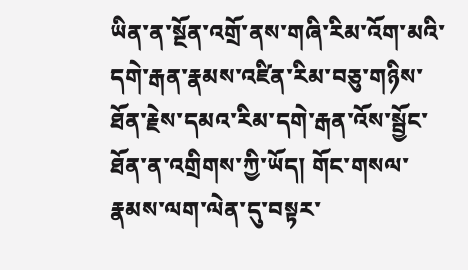ཡིན་ན་སྔོན་འགྲོ་ནས་གཞི་རིམ་འོག་མའི་དགེ་རྒན་རྣམས་འཛིན་རིམ་བཅུ་གཉིས་ཐོན་རྗེས་དམའ་རིམ་དགེ་རྒན་འོས་སྦྱོང་ཐོན་ན་འགྲིགས་ཀྱི་ཡོད། གོང་གསལ་རྣམས་ལག་ལེན་དུ་བསྟར་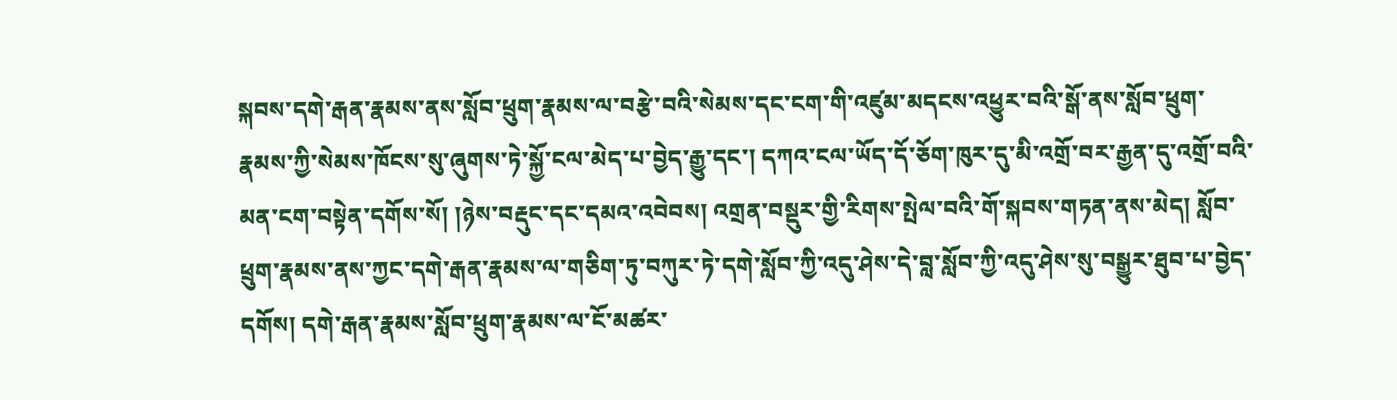སྐབས་དགེ་རྒན་རྣམས་ནས་སློབ་ཕྲུག་རྣམས་ལ་བརྩེ་བའི་སེམས་དང་ངག་གི་འཛུམ་མདངས་འཕྱུར་བའི་སྒོ་ནས་སློབ་ཕྲུག་རྣམས་ཀྱི་སེམས་ཁོངས་སུ་ཞུགས་ཏེ་སྐྱོ་ངལ་མེད་པ་བྱེད་རྒྱུ་དང་། དཀའ་ངལ་ཡོད་དོ་ཅོག་ཁུར་དུ་མི་འགྲོ་བར་རྒྱན་དུ་འགྲོ་བའི་མན་ངག་བསྟེན་དགོས་སོ། །ཉེས་བརྡུང་དང་དམའ་འབེབས། འགྲན་བསྡུར་གྱི་རིགས་སྤེལ་བའི་གོ་སྐབས་གཏན་ནས་མེད། སློབ་ཕྲུག་རྣམས་ནས་ཀྱང་དགེ་རྒན་རྣམས་ལ་གཅིག་ཏུ་བཀུར་ཏེ་དགེ་སློབ་ཀྱི་འདུ་ཤེས་དེ་བླ་སློབ་ཀྱི་འདུ་ཤེས་སུ་བསྒྱུར་ཐུབ་པ་བྱེད་དགོས། དགེ་རྒན་རྣམས་སློབ་ཕྲུག་རྣམས་ལ་ངོ་མཚར་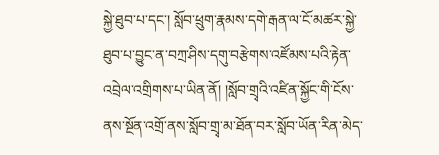སྐྱེ་ཐུབ་པ་དང་། སློབ་ཕྲུག་རྣམས་དགེ་རྒན་ལ་ངོ་མཚར་སྐྱེ་ཐུབ་པ་བྱུང་ན་བཀྲ་ཤིས་དགུ་བརྩེགས་འཛོམས་པའི་རྟེན་འབྲེལ་འགྲིགས་པ་ཡིན་ནོ། །སློབ་གྲྭའི་འཛིན་སྐྱོང་གི་ངོས་ནས་སྔོན་འགྲོ་ནས་སློབ་གྲྭ་མ་ཐོན་བར་སློབ་ཡོན་རིན་མེད་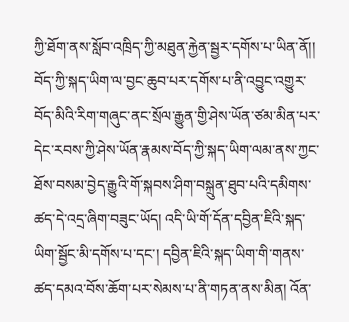ཀྱི་ཐོག་ནས་སློབ་འཁྲིད་ཀྱི་མཐུན་རྐྱེན་སྦྱར་དགོས་པ་ཡིན་ནོ།།
བོད་ཀྱི་སྐད་ཡིག་ལ་བྱང་ཆུབ་པར་དགོས་པ་ནི་འབྱུང་འགྱུར་བོད་མིའི་རིག་གཞུང་ནང་སྲོལ་རྒྱུན་གྱི་ཤེས་ཡོན་ཙམ་མིན་པར་དེང་རབས་ཀྱི་ཤེས་ཡོན་རྣམས་བོད་ཀྱི་སྐད་ཡིག་ལམ་ནས་ཀྱང་ཐོས་བསམ་བྱེད་རྒྱུའི་གོ་སྐབས་ཤིག་བསྐྲུན་ཐུབ་པའི་དམིགས་ཚད་དེ་འདྲ་ཞིག་བཟུང་ཡོད། འདི་ཡི་གོ་དོན་དབྱིན་ཇིའི་སྐད་ཡིག་སྦྱོང་མི་དགོས་པ་དང་། དབྱིན་ཇིའི་སྐད་ཡིག་གི་གནས་ཚད་དམའ་བོས་ཆོག་པར་སེམས་པ་ནི་གཏན་ནས་མིན། འོན་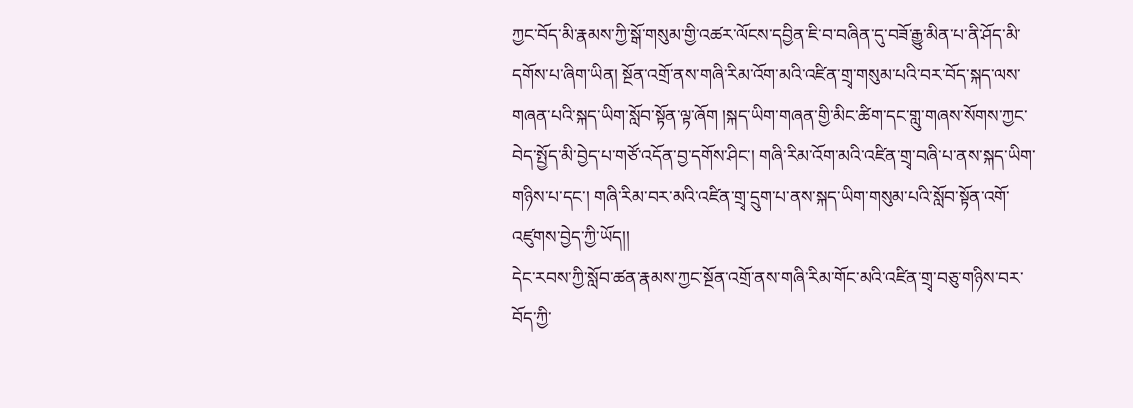ཀྱང་བོད་མི་རྣམས་ཀྱི་སྒོ་གསུམ་གྱི་འཚར་ལོངས་དབྱིན་ཇི་བ་བཞིན་དུ་བཟོ་རྒྱུ་མིན་པ་ནི་ཤོད་མི་དགོས་པ་ཞིག་ཡིན། སྔོན་འགྲོ་ནས་གཞི་རིམ་འོག་མའི་འཛིན་གྲྭ་གསུམ་པའི་བར་བོད་སྐད་ལས་གཞན་པའི་སྐད་ཡིག་སློབ་སྟོན་ལྟ་ཞོག །སྐད་ཡིག་གཞན་གྱི་མིང་ཚིག་དང་གླུ་གཞས་སོགས་ཀྱང་བེད་སྤྱོད་མི་བྱེད་པ་གཙོ་འདོན་བྱ་དགོས་ཤིང་། གཞི་རིམ་འོག་མའི་འཛིན་གྲྭ་བཞི་པ་ནས་སྐད་ཡིག་གཉིས་པ་དང་། གཞི་རིམ་བར་མའི་འཛིན་གྲྭ་དྲུག་པ་ནས་སྐད་ཡིག་གསུམ་པའི་སློབ་སྟོན་འགོ་འཛུགས་བྱེད་ཀྱི་ཡོད།།
དེང་རབས་ཀྱི་སློབ་ཚན་རྣམས་ཀྱང་སྔོན་འགྲོ་ནས་གཞི་རིམ་གོང་མའི་འཛིན་གྲྭ་བཅུ་གཉིས་བར་བོད་ཀྱི་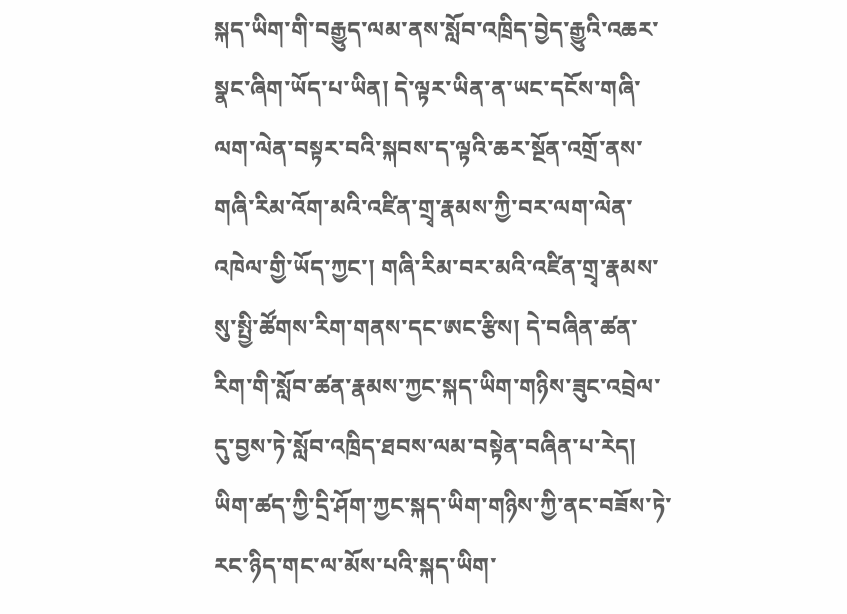སྐད་ཡིག་གི་བརྒྱུད་ལམ་ནས་སློབ་འཁྲིད་བྱེད་རྒྱུའི་འཆར་སྣང་ཞིག་ཡོད་པ་ཡིན། དེ་ལྟར་ཡིན་ན་ཡང་དངོས་གཞི་ལག་ལེན་བསྟར་བའི་སྐབས་ད་ལྟའི་ཆར་སྔོན་འགྲོ་ནས་གཞི་རིམ་འོག་མའི་འཛིན་གྲྭ་རྣམས་ཀྱི་བར་ལག་ལེན་འཁེལ་གྱི་ཡོད་ཀྱང་། གཞི་རིམ་བར་མའི་འཛིན་གྲྭ་རྣམས་སུ་སྤྱི་ཚོགས་རིག་གནས་དང་ཨང་རྩིས། དེ་བཞིན་ཚན་རིག་གི་སློབ་ཚན་རྣམས་ཀྱང་སྐད་ཡིག་གཉིས་ཟུང་འབྲེལ་དུ་བྱས་ཏེ་སློབ་འཁྲིད་ཐབས་ལམ་བསྟེན་བཞིན་པ་རེད། ཡིག་ཚད་ཀྱི་དྲི་ཤོག་ཀྱང་སྐད་ཡིག་གཉིས་ཀྱི་ནང་བཟོས་ཏེ་རང་ཉིད་གང་ལ་མོས་པའི་སྐད་ཡིག་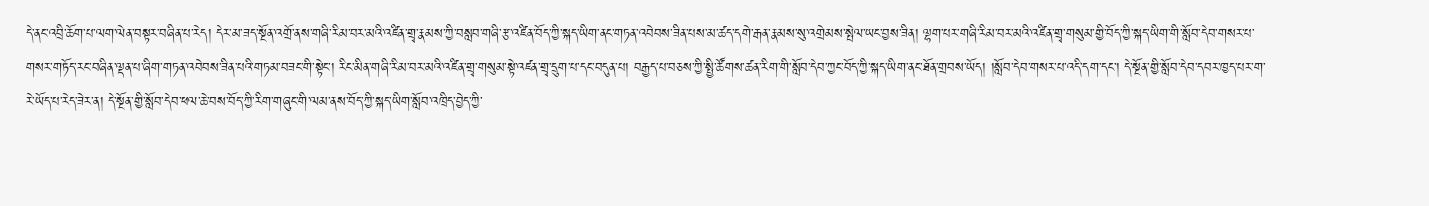དེ་ནང་འབྲི་ཆོག་པ་ལག་ལེན་བསྟར་བཞིན་པ་རེད། དེར་མ་ཟད་སྔོན་འགྲོ་ནས་གཞི་རིམ་བར་མའི་འཛིན་གྲྭ་རྣམས་ཀྱི་བསླབ་གཞི་རྩ་འཛིན་བོད་ཀྱི་སྐད་ཡིག་ནང་གཏན་འབེབས་ཟིན་པས་མ་ཚད་དགེ་རྒན་རྣམས་སུ་འགྲེམས་སྤེལ་ཡང་བྱས་ཟིན། ལྷག་པར་གཞི་རིམ་བར་མའི་འཛིན་གྲྭ་གསུམ་གྱི་བོད་ཀྱི་སྐད་ཡིག་གི་སློབ་དེབ་གསར་པ་གསར་གཏོད་རང་བཞིན་ལྡན་པ་ཞིག་གཏན་འབེབས་ཟིན་པའི་གཏམ་བཟང་གི་སྟེང་། རིང་མིན་གཞི་རིམ་བར་མའི་འཛིན་གྲྭ་གསུམ་སྟེ་འཛན་གྲྭ་དྲུག་པ་དང་བདུན་པ། བརྒྱད་པ་བཅས་ཀྱི་སྤྱི་ཚོགས་ཚན་རིག་གི་སློབ་དེབ་ཀྱང་བོད་ཀྱི་སྐད་ཡིག་ནང་ཐོན་གྲབས་ཡོད། །སློབ་དེབ་གསར་པ་འདི་དག་དང་། དེ་སྔོན་གྱི་སློབ་དེབ་དབར་ཁྱད་པར་ག་རེ་ཡོད་པ་རེད་ཟེར་ན། དེ་སྔོན་གྱི་སློབ་དེབ་ཕལ་ཆེ་བས་བོད་ཀྱི་རིག་གཞུང་གི་ལམ་ནས་བོད་ཀྱི་སྐད་ཡིག་སློབ་འཁྲིད་བྱེད་ཀྱི་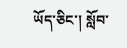ཡོད་ཅིང་། སློབ་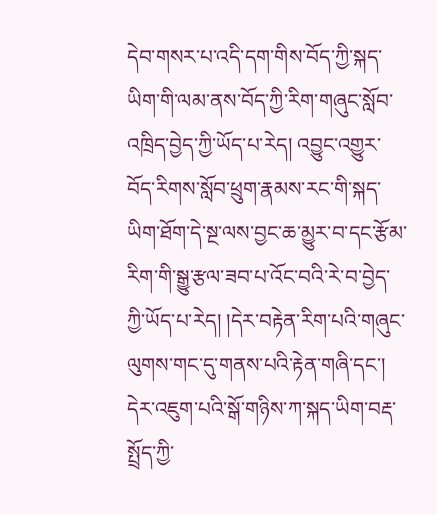དེབ་གསར་པ་འདི་དག་གིས་བོད་ཀྱི་སྐད་ཡིག་གི་ལམ་ནས་བོད་ཀྱི་རིག་གཞུང་སློབ་འཁྲིད་བྱེད་ཀྱི་ཡོད་པ་རེད། འབྱུང་འགྱུར་བོད་རིགས་སློབ་ཕྲུག་རྣམས་རང་གི་སྐད་ཡིག་ཐོག་དེ་སྔ་ལས་བྱང་ཆ་མྱུར་བ་དང་རྩོམ་རིག་གི་སྒྱུ་རྩལ་ཟབ་པ་འོང་བའི་རེ་བ་བྱེད་ཀྱི་ཡོད་པ་རེད། །དེར་བརྟེན་རིག་པའི་གཞུང་ལུགས་གང་དུ་གནས་པའི་རྟེན་གཞི་དང་། དེར་འཇུག་པའི་སྒོ་གཉིས་ཀ་སྐད་ཡིག་བརྡ་སྤྲོད་ཀྱི་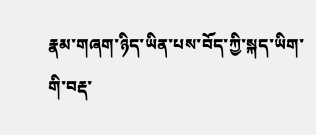རྣམ་གཞག་ཉིད་ཡིན་པས་བོད་ཀྱི་སྐད་ཡིག་གི་བརྡ་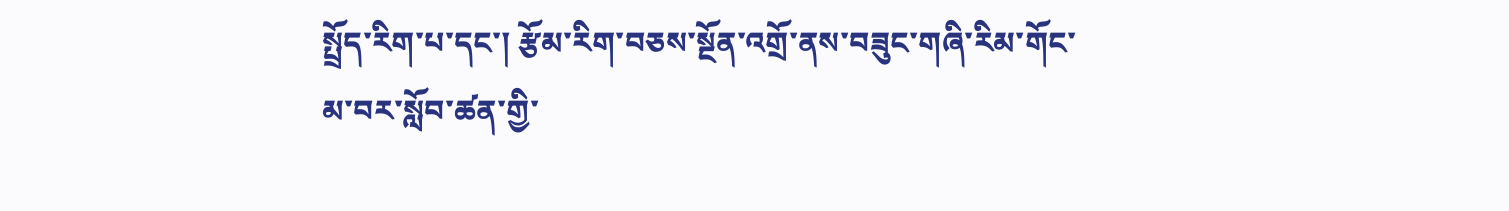སྤྲོད་རིག་པ་དང་། རྩོམ་རིག་བཅས་སྔོན་འགྲོ་ནས་བཟུང་གཞི་རིམ་གོང་མ་བར་སློབ་ཚན་གྱི་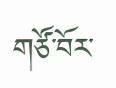གཙོ་བོར་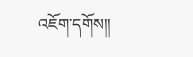འཇོག་དགོས།།